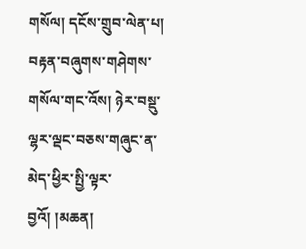གསོལ། དངོས་གྲུབ་ལེན་པ། བརྟན་བཞུགས་གཤེགས་གསོལ་གང་འོས། ཉེར་བསྡུ་ལྷར་ལྡང་བཅས་གཞུང་ན་མེད་ཕྱིར་སྤྱི་ལྟར་བྱའོ། །མཆན།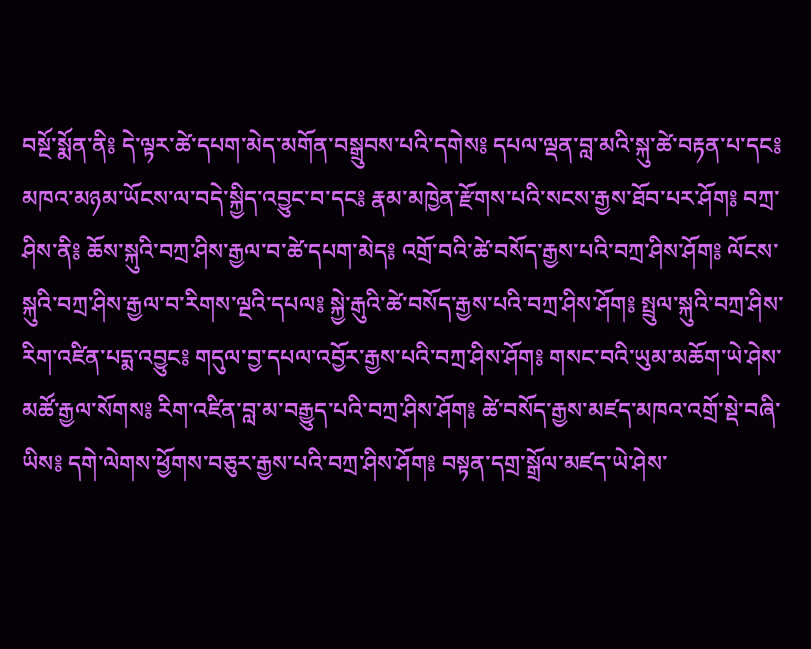བསྔོ་སྨོན་ནི༔ དེ་ལྟར་ཚེ་དཔག་མེད་མགོན་བསྒྲུབས་པའི་དགེས༔ དཔལ་ལྡན་བླ་མའི་སྐུ་ཚེ་བརྟན་པ་དང༔ མཁའ་མཉམ་ཡོངས་ལ་བདེ་སྐྱིད་འབྱུང་བ་དང༔ རྣམ་མཁྱེན་རྫོགས་པའི་སངས་རྒྱས་ཐོབ་པར་ཤོག༔ བཀྲ་ཤིས་ནི༔ ཆོས་སྐུའི་བཀྲ་ཤིས་རྒྱལ་བ་ཚེ་དཔག་མེད༔ འགྲོ་བའི་ཚེ་བསོད་རྒྱས་པའི་བཀྲ་ཤིས་ཤོག༔ ལོངས་སྐུའི་བཀྲ་ཤིས་རྒྱལ་བ་རིགས་ལྔའི་དཔལ༔ སྐྱེ་རྒུའི་ཚེ་བསོད་རྒྱས་པའི་བཀྲ་ཤིས་ཤོག༔ སྤྲུལ་སྐུའི་བཀྲ་ཤིས་རིག་འཛིན་པདྨ་འབྱུང༔ གདུལ་བྱ་དཔལ་འབྱོར་རྒྱས་པའི་བཀྲ་ཤིས་ཤོག༔ གསང་བའི་ཡུམ་མཆོག་ཡེ་ཤེས་མཚོ་རྒྱལ་སོགས༔ རིག་འཛིན་བླ་མ་བརྒྱུད་པའི་བཀྲ་ཤིས་ཤོག༔ ཚེ་བསོད་རྒྱས་མཛད་མཁའ་འགྲོ་སྡེ་བཞི་ཡིས༔ དགེ་ལེགས་ཕྱོགས་བཅུར་རྒྱས་པའི་བཀྲ་ཤིས་ཤོག༔ བསྟན་དགྲ་སྒྲོལ་མཛད་ཡེ་ཤེས་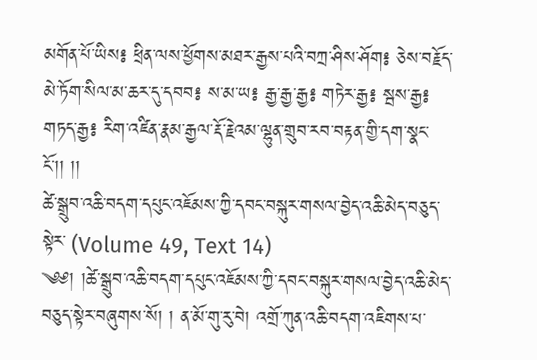མགོན་པོ་ཡིས༔ ཕྲིན་ལས་ཕྱོགས་མཐར་རྒྱས་པའི་བཀྲ་ཤིས་ཤོག༔ ཅེས་བརྗོད་མེ་ཏོག་སིལ་མ་ཆར་དུ་དབབ༔ ས་མ་ཡ༔ རྒྱ་རྒྱ་རྒྱ༔ གཏེར་རྒྱ༔ སྦས་རྒྱ༔ གཏད་རྒྱ༔ རིག་འཛིན་རྣམ་རྒྱལ་རྡོ་རྗེའམ་ལྷུན་གྲུབ་རབ་བརྟན་གྱི་དག་སྣང་ངོ་།། །།
ཚེ་སྒྲུབ་འཆི་བདག་དཔུང་འཇོམས་ཀྱི་དབང་བསྐུར་གསལ་བྱེད་འཆི་མེད་བཅུད་སྟེར་ (Volume 49, Text 14)
༄༅། །ཚེ་སྒྲུབ་འཆི་བདག་དཔུང་འཇོམས་ཀྱི་དབང་བསྐུར་གསལ་བྱེད་འཆི་མེད་བཅུད་སྟེར་བཞུགས་སོ། ། ན་མོ་གུ་རུ་བེ། འགྲོ་ཀུན་འཆི་བདག་འཇིགས་པ་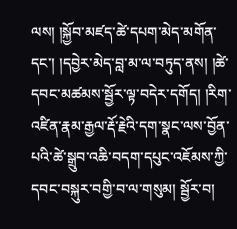ལས། །སྐྱོབ་མཛད་ཚེ་དཔག་མེད་མགོན་དང་། །དབྱེར་མེད་བླ་མ་ལ་བཏུད་ནས། །ཚེ་དབང་མཚམས་སྦྱོར་ལྟ་བདེར་དགོད། །རིག་འཛིན་རྣམ་རྒྱལ་རྡོ་རྗེའི་དག་སྣང་ལས་བྱོན་པའི་ཚེ་སྒྲུབ་འཆི་བདག་དཔུང་འཇོམས་ཀྱི་དབང་བསྐུར་བགྱི་བ་ལ་གསུམ། སྦྱོར་བ།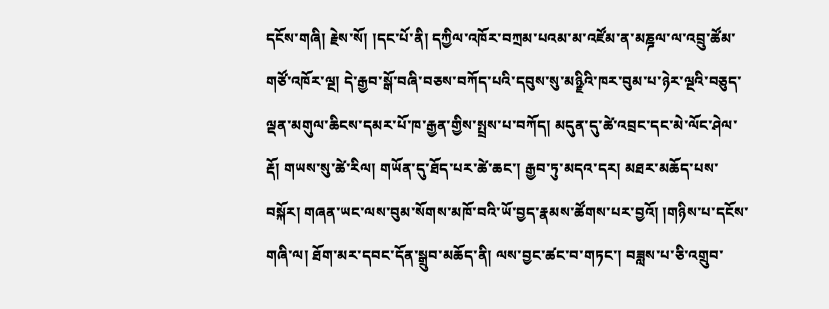དངོས་གཞི། རྗེས་སོ། །དང་པོ་ནི། དཀྱིལ་འཁོར་བཀྲམ་པའམ་མ་འཛོམ་ན་མཎྜལ་ལ་འབྲུ་ཚོམ་གཙོ་འཁོར་ལྔ། དེ་རྒྱབ་སྒོ་བཞི་བཅས་བཀོད་པའི་དབུས་སུ་མཉྫིའི་ཁར་བུམ་པ་ཉེར་ལྔའི་བཅུད་ལྡན་མགུལ་ཆིངས་དམར་པོ་ཁ་རྒྱན་གྱིས་སྤྲས་པ་བཀོད། མདུན་དུ་ཚེ་འབྲང་དང་མེ་ལོང་ཤེལ་རྡོ། གཡས་སུ་ཚེ་རིལ། གཡོན་དུ་ཐོད་པར་ཚེ་ཆང་། རྒྱབ་ཏུ་མདའ་དར། མཐར་མཆོད་པས་བསྐོར། གཞན་ཡང་ལས་བུམ་སོགས་མཁོ་བའི་ཡོ་བྱད་རྣམས་ཚོགས་པར་བྱའོ། །གཉིས་པ་དངོས་གཞི་ལ། ཐོག་མར་དབང་དོན་སྒྲུབ་མཆོད་ནི། ལས་བྱང་ཚང་བ་གཏང་། བཟླས་པ་ཅི་འགྲུབ་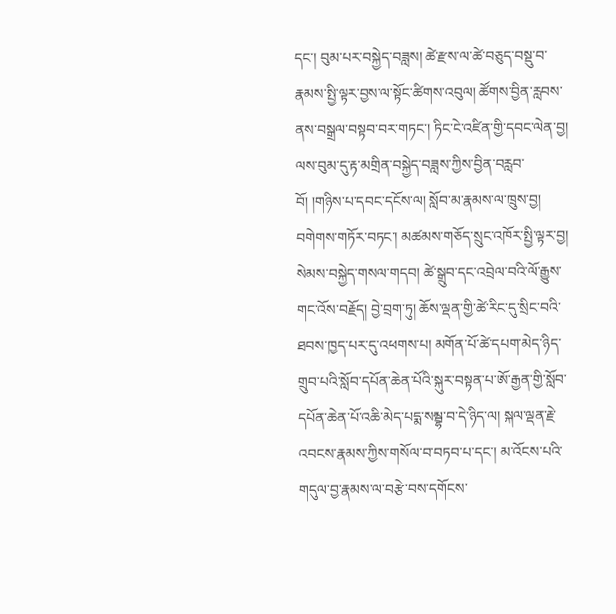དང་། བུམ་པར་བསྐྱེད་བཟླས། ཚེ་རྫས་ལ་ཚེ་བཅུད་བསྡུ་བ་རྣམས་སྤྱི་ལྟར་བྱས་ལ་སྟོང་ཚིགས་འབུལ། ཚོགས་བྱིན་རླབས་ནས་བསྒྲལ་བསྟབ་བར་གཏང་། ཏིང་ངེ་འཛིན་གྱི་དབང་ལེན་བྱ། ལས་བུམ་དུ་རྟ་མགྲིན་བསྐྱེད་བཟླས་ཀྱིས་བྱིན་བརླབ་བོ། །གཉིས་པ་དབང་དངོས་ལ། སློབ་མ་རྣམས་ལ་ཁྲུས་བྱ། བགེགས་གཏོར་བཏང་། མཚམས་གཅོད་སྲུང་འཁོར་སྤྱི་ལྟར་བྱ། སེམས་བསྐྱེད་གསལ་གདབ། ཚེ་སྒྲུབ་དང་འབྲེལ་བའི་ལོ་རྒྱུས་གང་འོས་བརྗོད། བྱེ་བྲག་ཏུ། ཆོས་ལྡན་གྱི་ཚེ་རིང་དུ་སྲིང་བའི་ཐབས་ཁྱད་པར་དུ་འཕགས་པ། མགོན་པོ་ཚེ་དཔག་མེད་ཉིད་གྲུབ་པའི་སློབ་དཔོན་ཆེན་པོའི་སྐུར་བསྟན་པ་ཨོ་རྒྱན་གྱི་སློབ་དཔོན་ཆེན་པོ་འཆི་མེད་པདྨ་སམྦྷ་བ་དེ་ཉིད་ལ། སྐལ་ལྡན་རྗེ་འབངས་རྣམས་ཀྱིས་གསོལ་བ་བཏབ་པ་དང་། མ་འོངས་པའི་གདུལ་བྱ་རྣམས་ལ་བརྩེ་བས་དགོངས་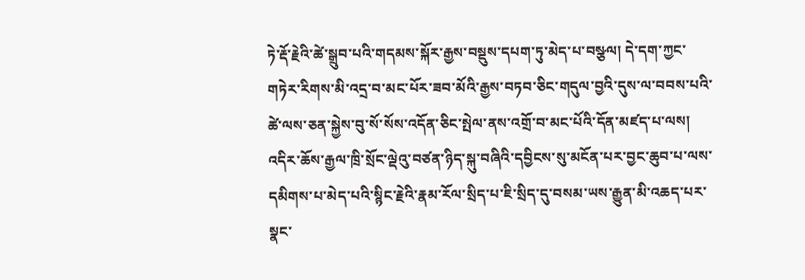ཏེ་རྡོ་རྗེའི་ཚེ་སྒྲུབ་པའི་གདམས་སྐོར་རྒྱས་བསྡུས་དཔག་ཏུ་མེད་པ་བསྩལ། དེ་དག་ཀྱང་གཏེར་རིགས་མི་འདྲ་བ་མང་པོར་ཟབ་མོའི་རྒྱས་བཏབ་ཅིང་གདུལ་བྱའི་དུས་ལ་བབས་པའི་ཚེ་ལས་ཅན་སྐྱེས་བུ་སོ་སོས་འདོན་ཅིང་སྤེལ་ནས་འགྲོ་བ་མང་པོའི་དོན་མཛད་པ་ལས། འདིར་ཆོས་རྒྱལ་ཁྲི་སྲོང་ལྡེའུ་བཙན་ཉིད་སྐུ་བཞིའི་དབྱིངས་སུ་མངོན་པར་བྱང་ཆུབ་པ་ལས་དམིགས་པ་མེད་པའི་སྙིང་རྗེའི་རྣམ་རོལ་སྲིད་པ་ཇི་སྲིད་དུ་བསམ་ཡས་རྒྱུན་མི་འཆད་པར་སྣང་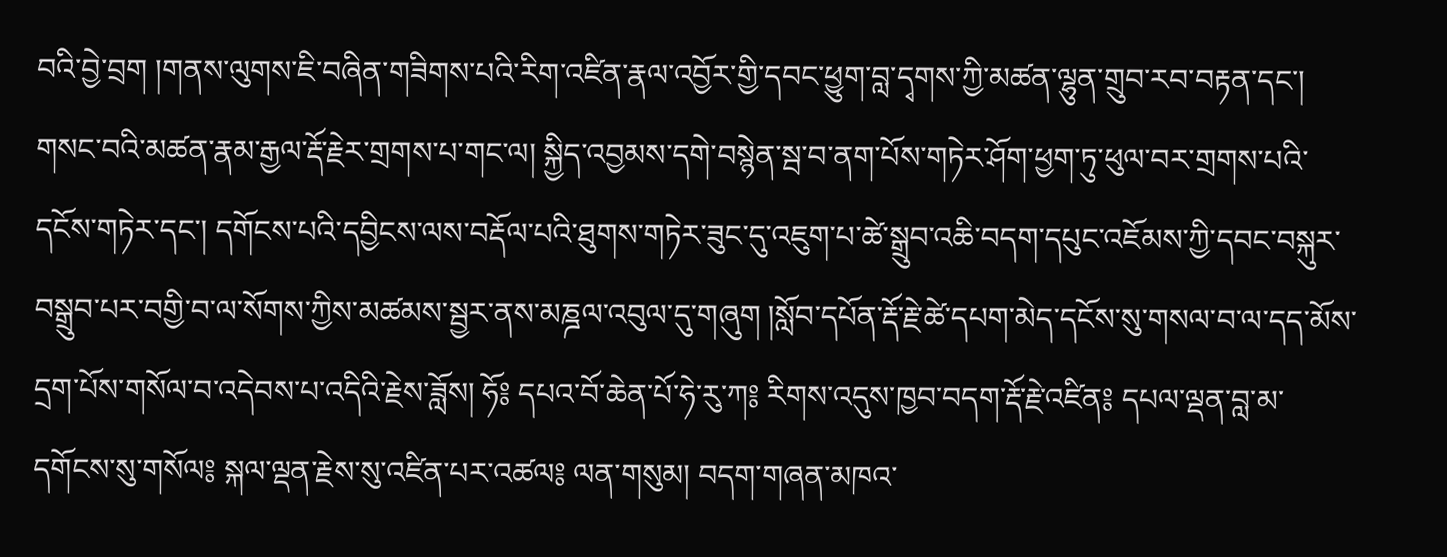བའི་བྱེ་བྲག །གནས་ལུགས་ཇི་བཞིན་གཟིགས་པའི་རིག་འཛིན་རྣལ་འབྱོར་གྱི་དབང་ཕྱུག་བླ་དྭགས་ཀྱི་མཚན་ལྷུན་གྲུབ་རབ་བརྟན་དང་། གསང་བའི་མཚན་རྣམ་རྒྱལ་རྡོ་རྗེར་གྲགས་པ་གང་ལ། སྐྱིད་འབྱམས་དགེ་བསྙེན་སྦ་བ་ནག་པོས་གཏེར་ཤོག་ཕྱག་ཏུ་ཕུལ་བར་གྲགས་པའི་དངོས་གཏེར་དང་། དགོངས་པའི་དབྱིངས་ལས་བརྡོལ་པའི་ཐུགས་གཏེར་ཟུང་དུ་འཇུག་པ་ཚེ་སྒྲུབ་འཆི་བདག་དཔུང་འཇོམས་ཀྱི་དབང་བསྐུར་བསྒྲུབ་པར་བགྱི་བ་ལ་སོགས་ཀྱིས་མཚམས་སྦྱར་ནས་མཎྜལ་འབུལ་དུ་གཞུག །སློབ་དཔོན་རྡོ་རྗེ་ཚེ་དཔག་མེད་དངོས་སུ་གསལ་བ་ལ་དད་མོས་དྲག་པོས་གསོལ་བ་འདེབས་པ་འདིའི་རྗེས་ཟློས། ཧོ༔ དཔའ་བོ་ཆེན་པོ་ཧེ་རུ་ཀ༔ རིགས་འདུས་ཁྱབ་བདག་རྡོ་རྗེ་འཛིན༔ དཔལ་ལྡན་བླ་མ་དགོངས་སུ་གསོལ༔ སྐལ་ལྡན་རྗེས་སུ་འཛིན་པར་འཚལ༔ ལན་གསུམ། བདག་གཞན་མཁའ་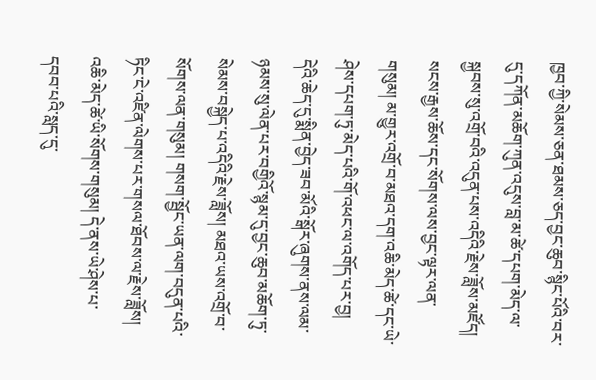ཁྱབ་ཀྱི་སེམས་ཅན་ཐམས་ཅད་བྱང་ཆུབ་སྙིང་པོའི་བར་དུ་དཀོན་མཆོག་ཀུན་འདུས་བླ་མ་ཚེ་དཔག་མེད་ལ་སྐྱབས་སུ་འགྲོ་བའི་འདུན་པས་འདིའི་རྗེས་ཟློས་མཛོད། སངས་རྒྱས་ཆོས་དང་སོགས་ལས་བྱང་ལྟར་ལན་གསུམ། མ་གྱུར་འགྲོ་བ་མཐའ་དག་འཆི་མེད་ཚེ་དང་ཡེ་ཤེས་དཔག་ཏུ་མེད་པའི་གོ་འཕང་ལ་འགོད་པར་བྱ། དེའི་ཆེད་དུ་སྨིན་བྱེད་ཟབ་མོའི་སྒོར་ཞུགས་ནས་ལམ་ཉམས་སུ་ལེན་པར་བགྱིའོ་སྙམ་དུ་བྱང་ཆུབ་མཆོག་ཏུ་སེམས་བསྐྱེད་པ་འདིའི་རྗེས་ཟློས། མཐའ་ཡས་འགྲོ་བ་སོགས་ལན་གསུམ། གསག་སྦྱོང་ཡན་ལག་བདུན་པའི་ཏིང་ངེ་འཛིན་ལེགས་པར་གསལ་ཐོབས་ལ་རྗེས་ཟློས། འཆི་མེད་ཚེ་ཡི་སོགས་གསུམ། དེ་ནས་ཡེ་ཤེས་པ་དབབ་པའི་སླད་དུ་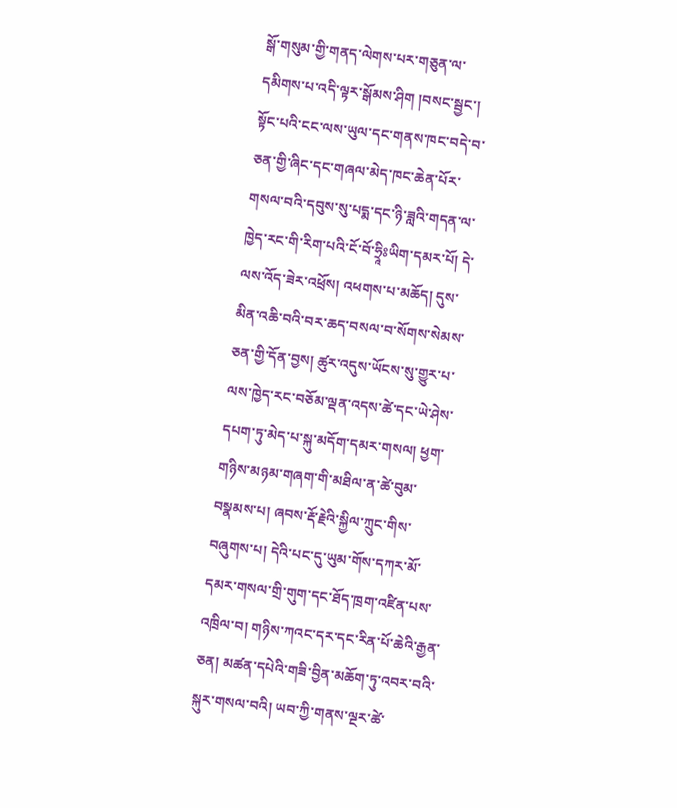སྒོ་གསུམ་གྱི་གནད་ལེགས་པར་གཅུན་ལ་དམིགས་པ་འདི་ལྟར་སྒོམས་ཤིག །བསང་སྦྱང་། སྟོང་པའི་ངང་ལས་ཡུལ་དང་གནས་ཁང་བདེ་བ་ཅན་གྱི་ཞིང་དང་གཞལ་མེད་ཁང་ཆེན་པོར་གསལ་བའི་དབུས་སུ་པདྨ་དང་ཉི་ཟླའི་གདན་ལ་ཁྱེད་རང་གི་རིག་པའི་ངོ་བོ་ཧྲཱིཿཡིག་དམར་པོ། དེ་ལས་འོད་ཟེར་འཕྲོས། འཕགས་པ་མཆོད། དུས་མིན་འཆི་བའི་བར་ཆད་བསལ་བ་སོགས་སེམས་ཅན་གྱི་དོན་བྱས། ཚུར་འདུས་ཡོངས་སུ་གྱུར་པ་ལས་ཁྱེད་རང་བཅོམ་ལྡན་འདས་ཚེ་དང་ཡེ་ཤེས་དཔག་ཏུ་མེད་པ་སྐུ་མདོག་དམར་གསལ། ཕྱག་གཉིས་མཉམ་གཞག་གི་མཐིལ་ན་ཚེ་བུམ་བསྣམས་པ། ཞབས་རྡོ་རྗེའི་སྐྱིལ་ཀྲུང་གིས་བཞུགས་པ། དེའི་པང་དུ་ཡུམ་གོས་དཀར་མོ་དམར་གསལ་གྲི་གུག་དང་ཐོད་ཁྲག་འཛིན་པས་འཁྲིལ་བ། གཉིས་ཀའང་དར་དང་རིན་པོ་ཆེའི་རྒྱན་ཅན། མཚན་དཔེའི་གཟི་བྱིན་མཆོག་ཏུ་འབར་བའི་སྐུར་གསལ་བའི། ཡབ་ཀྱི་གནས་ལྔར་ཚེ་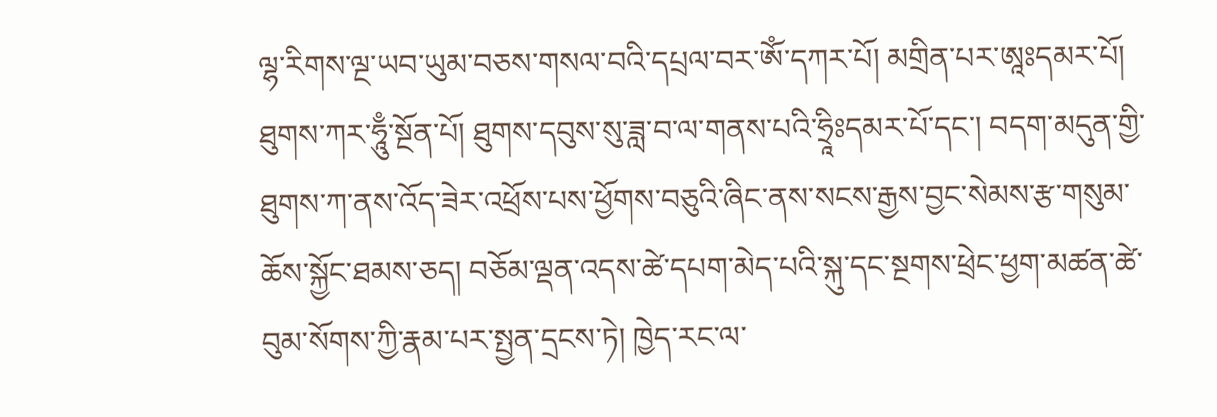ལྷ་རིགས་ལྔ་ཡབ་ཡུམ་བཅས་གསལ་བའི་དཔྲལ་བར་ཨོཾ་དཀར་པོ། མགྲིན་པར་ཨཱཿདམར་པོ། ཐུགས་ཀར་ཧཱུྃ་སྔོན་པོ། ཐུགས་དབུས་སུ་ཟླ་བ་ལ་གནས་པའི་ཧྲཱིཿདམར་པོ་དང་། བདག་མདུན་གྱི་ཐུགས་ཀ་ནས་འོད་ཟེར་འཕྲོས་པས་ཕྱོགས་བཅུའི་ཞིང་ནས་སངས་རྒྱས་བྱང་སེམས་རྩ་གསུམ་ཆོས་སྐྱོང་ཐམས་ཅད། བཅོམ་ལྡན་འདས་ཚེ་དཔག་མེད་པའི་སྐུ་དང་སྔགས་ཕྲེང་ཕྱག་མཚན་ཚེ་བུམ་སོགས་ཀྱི་རྣམ་པར་སྤྱན་དྲངས་ཏེ། ཁྱེད་རང་ལ་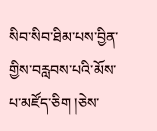སིབ་སིབ་ཐིམ་པས་བྱིན་གྱིས་བརླབས་པའི་མོས་པ་མཛོད་ཅིག །ཅེས་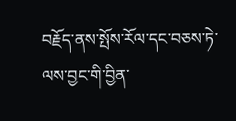བརྗོད་ནས་སྤོས་རོལ་དང་བཅས་ཏེ་ལས་བྱང་གི་བྱིན་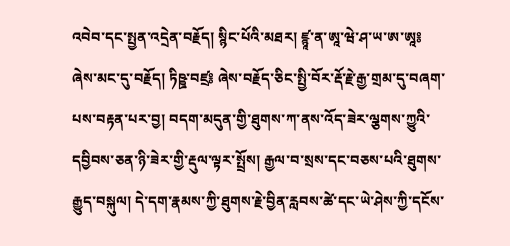འབེབ་དང་སྤྱན་འདྲེན་བརྗོད། སྙིང་པོའི་མཐར། ཛྙཱ་ན་ཨཱ་ཝེ་ཤ་ཡ་ཨ་ཨཱ༔ ཞེས་མང་དུ་བརྗོད། ཏིཥྛ་བཛྲ༔ ཞེས་བརྗོད་ཅིང་སྤྱི་བོར་རྡོ་རྗེ་རྒྱ་གྲམ་དུ་བཞག་པས་བརྟན་པར་བྱ། བདག་མདུན་གྱི་ཐུགས་ཀ་ནས་འོད་ཟེར་ལྕགས་ཀྱུའི་དབྱིབས་ཅན་ཉི་ཟེར་གྱི་རྡུལ་ལྟར་སྤྲོས། རྒྱལ་བ་སྲས་དང་བཅས་པའི་ཐུགས་རྒྱུད་བསྐུལ། དེ་དག་རྣམས་ཀྱི་ཐུགས་རྗེ་བྱིན་རླབས་ཚེ་དང་ཡེ་ཤེས་ཀྱི་དངོས་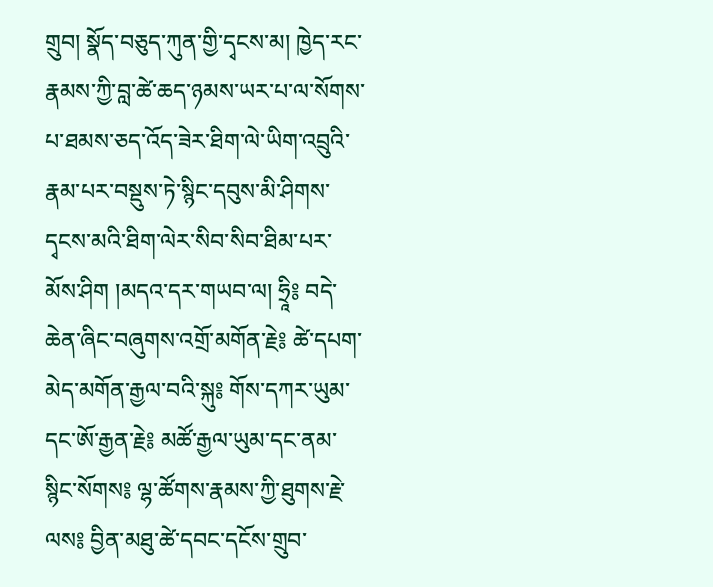གྲུབ། སྣོད་བཅུད་ཀུན་གྱི་དྭངས་མ། ཁྱེད་རང་རྣམས་ཀྱི་བླ་ཚེ་ཆད་ཉམས་ཡར་པ་ལ་སོགས་པ་ཐམས་ཅད་འོད་ཟེར་ཐིག་ལེ་ཡིག་འབྲུའི་རྣམ་པར་བསྡུས་ཏེ་སྙིང་དབུས་མི་ཤིགས་དྭངས་མའི་ཐིག་ལེར་སིབ་སིབ་ཐིམ་པར་མོས་ཤིག །མདའ་དར་གཡབ་ལ། ཧྲཱི༔ བདེ་ཆེན་ཞིང་བཞུགས་འགྲོ་མགོན་རྗེ༔ ཚེ་དཔག་མེད་མགོན་རྒྱལ་བའི་སྐུ༔ གོས་དཀར་ཡུམ་དང་ཨོ་རྒྱན་རྗེ༔ མཚོ་རྒྱལ་ཡུམ་དང་ནམ་སྙིང་སོགས༔ ལྷ་ཚོགས་རྣམས་ཀྱི་ཐུགས་རྗེ་ལས༔ བྱིན་མཐུ་ཚེ་དབང་དངོས་གྲུབ་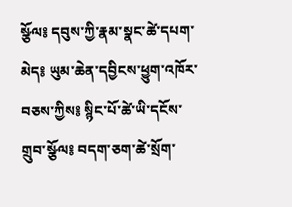སྩོལ༔ དབུས་ཀྱི་རྣམ་སྣང་ཚེ་དཔག་མེད༔ ཡུམ་ཆེན་དབྱིངས་ཕྱུག་འཁོར་བཅས་ཀྱིས༔ སྙིང་པོ་ཚེ་ཡི་དངོས་གྲུབ་སྩོལ༔ བདག་ཅག་ཚེ་སྲོག་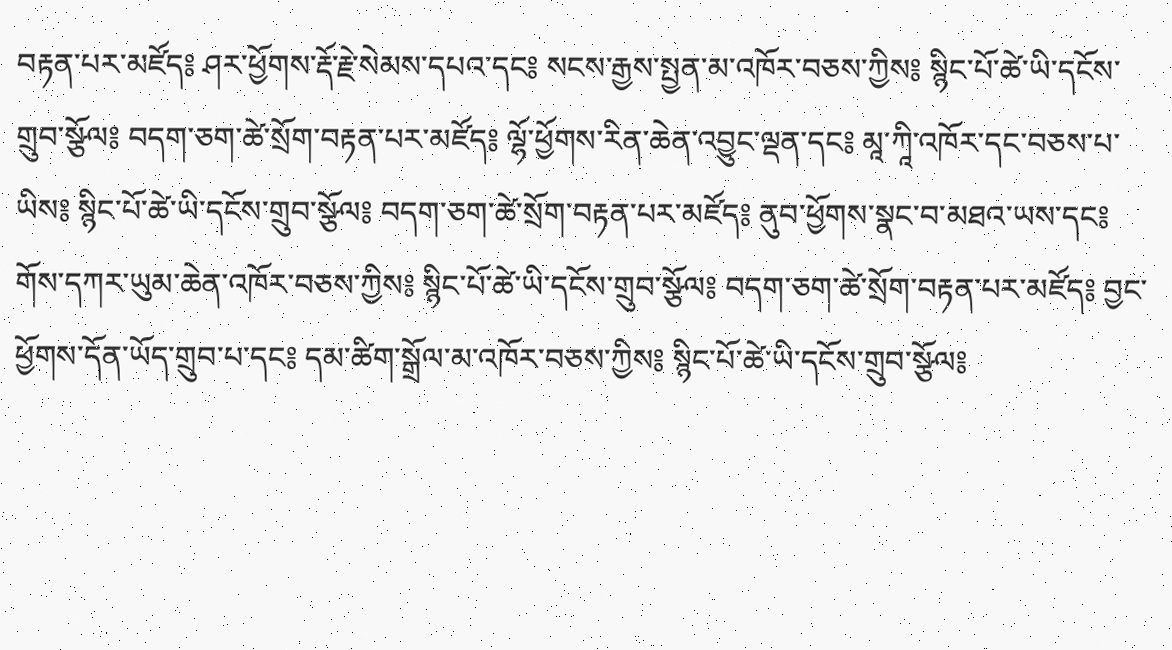བརྟན་པར་མཛོད༔ ཤར་ཕྱོགས་རྡོ་རྗེ་སེམས་དཔའ་དང༔ སངས་རྒྱས་སྤྱན་མ་འཁོར་བཅས་ཀྱིས༔ སྙིང་པོ་ཚེ་ཡི་དངོས་གྲུབ་སྩོལ༔ བདག་ཅག་ཚེ་སྲོག་བརྟན་པར་མཛོད༔ ལྷོ་ཕྱོགས་རིན་ཆེན་འབྱུང་ལྡན་དང༔ མཱ་ཀཱི་འཁོར་དང་བཅས་པ་ཡིས༔ སྙིང་པོ་ཚེ་ཡི་དངོས་གྲུབ་སྩོལ༔ བདག་ཅག་ཚེ་སྲོག་བརྟན་པར་མཛོད༔ ནུབ་ཕྱོགས་སྣང་བ་མཐའ་ཡས་དང༔ གོས་དཀར་ཡུམ་ཆེན་འཁོར་བཅས་ཀྱིས༔ སྙིང་པོ་ཚེ་ཡི་དངོས་གྲུབ་སྩོལ༔ བདག་ཅག་ཚེ་སྲོག་བརྟན་པར་མཛོད༔ བྱང་ཕྱོགས་དོན་ཡོད་གྲུབ་པ་དང༔ དམ་ཚིག་སྒྲོལ་མ་འཁོར་བཅས་ཀྱིས༔ སྙིང་པོ་ཚེ་ཡི་དངོས་གྲུབ་སྩོལ༔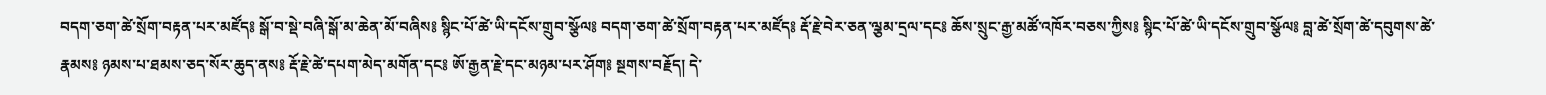བདག་ཅག་ཚེ་སྲོག་བརྟན་པར་མཛོད༔ སྒོ་བ་སྡེ་བཞི་སྒོ་མ་ཆེན་མོ་བཞིས༔ སྙིང་པོ་ཚེ་ཡི་དངོས་གྲུབ་སྩོལ༔ བདག་ཅག་ཚེ་སྲོག་བརྟན་པར་མཛོད༔ རྡོ་རྗེ་བེར་ཅན་ལྕམ་དྲལ་དང༔ ཆོས་སྲུང་རྒྱ་མཚོ་འཁོར་བཅས་ཀྱིས༔ སྙིང་པོ་ཚེ་ཡི་དངོས་གྲུབ་སྩོལ༔ བླ་ཚེ་སྲོག་ཚེ་དབུགས་ཚེ་རྣམས༔ ཉམས་པ་ཐམས་ཅད་སོར་ཆུད་ནས༔ རྡོ་རྗེ་ཚེ་དཔག་མེད་མགོན་དང༔ ཨོ་རྒྱན་རྗེ་དང་མཉམ་པར་ཤོག༔ སྔགས་བརྗོད། དེ་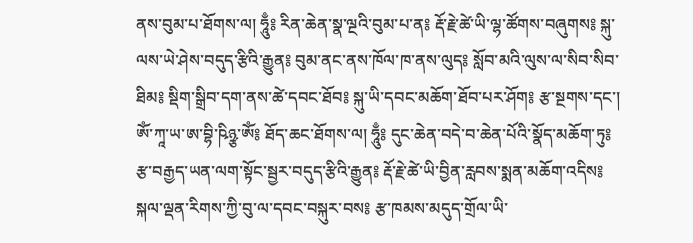ནས་བུམ་པ་ཐོགས་ལ། ཧཱུྃ༔ རིན་ཆེན་སྣ་ལྔའི་བུམ་པ་ན༔ རྡོ་རྗེ་ཚེ་ཡི་ལྷ་ཚོགས་བཞུགས༔ སྐུ་ལས་ཡེ་ཤེས་བདུད་རྩིའི་རྒྱུན༔ བུམ་ནང་ནས་ཁོལ་ཁ་ནས་ལུད༔ སློབ་མའི་ལུས་ལ་སིབ་སིབ་ཐིམ༔ སྡིག་སྒྲིབ་དག་ནས་ཚེ་དབང་ཐོབ༔ སྐུ་ཡི་དབང་མཆོག་ཐོབ་པར་ཤོག༔ རྩ་སྔགས་དང་། ཨོཾ་ཀཱ་ཡ་ཨ་བྷི་ཥིཉྩ་ཨོཾ༔ ཐོད་ཆང་ཐོགས་ལ། ཧཱུྃ༔ དུང་ཆེན་བདེ་བ་ཆེན་པོའི་སྣོད་མཆོག་ཏུ༔ རྩ་བརྒྱད་ཡན་ལག་སྟོང་སྦྱར་བདུད་རྩིའི་རྒྱུན༔ རྡོ་རྗེ་ཚེ་ཡི་བྱིན་རླབས་སྨན་མཆོག་འདིས༔ སྐལ་ལྡན་རིགས་ཀྱི་བུ་ལ་དབང་བསྐུར་བས༔ རྩ་ཁམས་མདུད་གྲོལ་ཡི་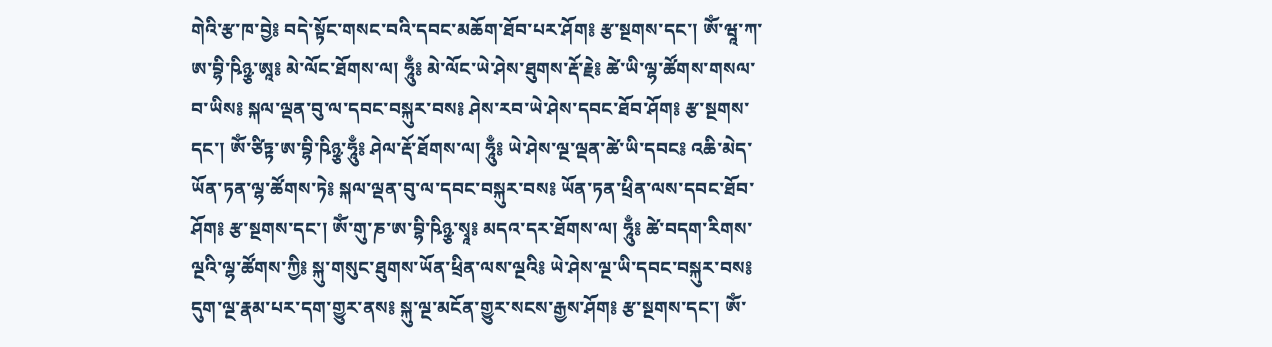གེའི་རྩ་ཁ་བྱེ༔ བདེ་སྟོང་གསང་བའི་དབང་མཆོག་ཐོབ་པར་ཤོག༔ རྩ་སྔགས་དང་། ཨོཾ་ཝཱ་ཀ་ཨ་བྷི་ཥིཉྩ་ཨཱ༔ མེ་ལོང་ཐོགས་ལ། ཧཱུྃ༔ མེ་ལོང་ཡེ་ཤེས་ཐུགས་རྡོ་རྗེ༔ ཚེ་ཡི་ལྷ་ཚོགས་གསལ་བ་ཡིས༔ སྐལ་ལྡན་བུ་ལ་དབང་བསྐུར་བས༔ ཤེས་རབ་ཡེ་ཤེས་དབང་ཐོབ་ཤོག༔ རྩ་སྔགས་དང་། ཨོཾ་ཙིཏྟ་ཨ་བྷི་ཥིཉྩ་ཧཱུྃ༔ ཤེལ་རྡོ་ཐོགས་ལ། ཧཱུྃ༔ ཡེ་ཤེས་ལྔ་ལྡན་ཚེ་ཡི་དབང༔ འཆི་མེད་ཡོན་ཏན་ལྷ་ཚོགས་ཏེ༔ སྐལ་ལྡན་བུ་ལ་དབང་བསྐུར་བས༔ ཡོན་ཏན་ཕྲིན་ལས་དབང་ཐོབ་ཤོག༔ རྩ་སྔགས་དང་། ཨོཾ་གུ་ཎ་ཨ་བྷི་ཥིཉྩ་སྭཱ༔ མདའ་དར་ཐོགས་ལ། ཧཱུྃ༔ ཚེ་བདག་རིགས་ལྔའི་ལྷ་ཚོགས་ཀྱི༔ སྐུ་གསུང་ཐུགས་ཡོན་ཕྲིན་ལས་ལྔའི༔ ཡེ་ཤེས་ལྔ་ཡི་དབང་བསྐུར་བས༔ དུག་ལྔ་རྣམ་པར་དག་གྱུར་ནས༔ སྐུ་ལྔ་མངོན་གྱུར་སངས་རྒྱས་ཤོག༔ རྩ་སྔགས་དང་། ཨོཾ་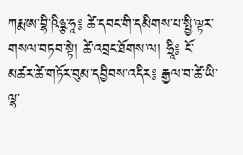ཀརྨ་ཨ་བྷི་ཥིཉྩ་ཧཱ༔ ཚེ་དབང་གི་དམིགས་པ་སྤྱི་ལྟར་གསལ་བཏབ་སྟེ། ཚེ་འབྲང་ཐོགས་ལ། ཧྲཱི༔ ངོ་མཚར་ཚེ་གཏོར་བུམ་དབྱིབས་འདིར༔ རྒྱལ་བ་ཚེ་ཡི་ལྷ་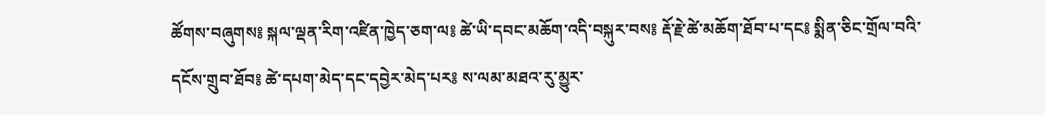ཚོགས་བཞུགས༔ སྐལ་ལྡན་རིག་འཛིན་ཁྱེད་ཅག་ལ༔ ཚེ་ཡི་དབང་མཆོག་འདི་བསྐུར་བས༔ རྡོ་རྗེ་ཚེ་མཆོག་ཐོབ་པ་དང༔ སྨིན་ཅིང་གྲོལ་བའི་དངོས་གྲུབ་ཐོབ༔ ཚེ་དཔག་མེད་དང་དབྱེར་མེད་པར༔ ས་ལམ་མཐའ་རུ་མྱུར་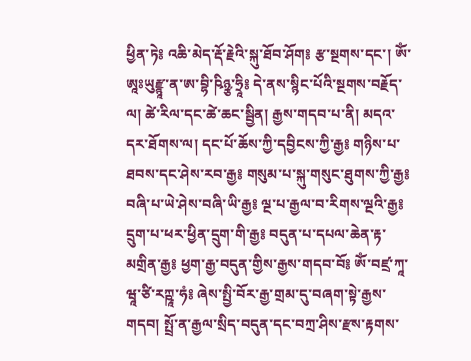ཕྱིན་ཏེ༔ འཆི་མེད་རྡོ་རྗེའི་སྐུ་ཐོབ་ཤོག༔ རྩ་སྔགས་དང་། ཨོཾ་ཨཱཿཡུརྫྙཱ་ན་ཨ་བྷི་ཥིཉྩ་ཧྲཱི༔ དེ་ནས་སྙིང་པོའི་སྔགས་བརྗོད་ལ། ཚེ་རིལ་དང་ཚེ་ཆང་སྦྱིན། རྒྱས་གདབ་པ་ནི། མདའ་དར་ཐོགས་ལ། དང་པོ་ཆོས་ཀྱི་དབྱིངས་ཀྱི་རྒྱ༔ གཉིས་པ་ཐབས་དང་ཤེས་རབ་རྒྱ༔ གསུམ་པ་སྐུ་གསུང་ཐུགས་ཀྱི་རྒྱ༔ བཞི་པ་ཡེ་ཤེས་བཞི་ཡི་རྒྱ༔ ལྔ་པ་རྒྱལ་བ་རིགས་ལྔའི་རྒྱ༔ དྲུག་པ་ཕར་ཕྱིན་དྲུག་གི་རྒྱ༔ བདུན་པ་དཔལ་ཆེན་རྟ་མགྲིན་རྒྱ༔ ཕྱག་རྒྱ་བདུན་གྱིས་རྒྱས་གདབ་བོ༔ ཨོཾ་བཛྲ་ཀཱ་ཝཱ་ཙི་རཀྵཱ་ཧཾ༔ ཞེས་སྤྱི་བོར་རྒྱ་གྲམ་དུ་བཞག་སྟེ་རྒྱས་གདབ། སྤྲོ་ན་རྒྱལ་སྲིད་བདུན་དང་བཀྲ་ཤིས་རྫས་རྟགས་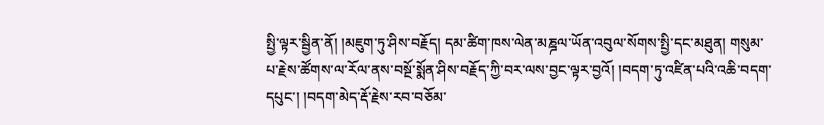སྤྱི་ལྟར་སྦྱིན་ནོ། །མཇུག་ཏུ་ཤིས་བརྗོད། དམ་ཚིག་ཁས་ལེན་མཎྜལ་ཡོན་འབུལ་སོགས་སྤྱི་དང་མཐུན། གསུམ་པ་རྗེས་ཚོགས་ལ་རོལ་ནས་བསྔོ་སྨོན་ཤིས་བརྗོད་ཀྱི་བར་ལས་བྱང་ལྟར་བྱའོ། །བདག་ཏུ་འཛིན་པའི་འཆི་བདག་དཔུང་། །བདག་མེད་རྡོ་རྗེས་རབ་བཅོམ་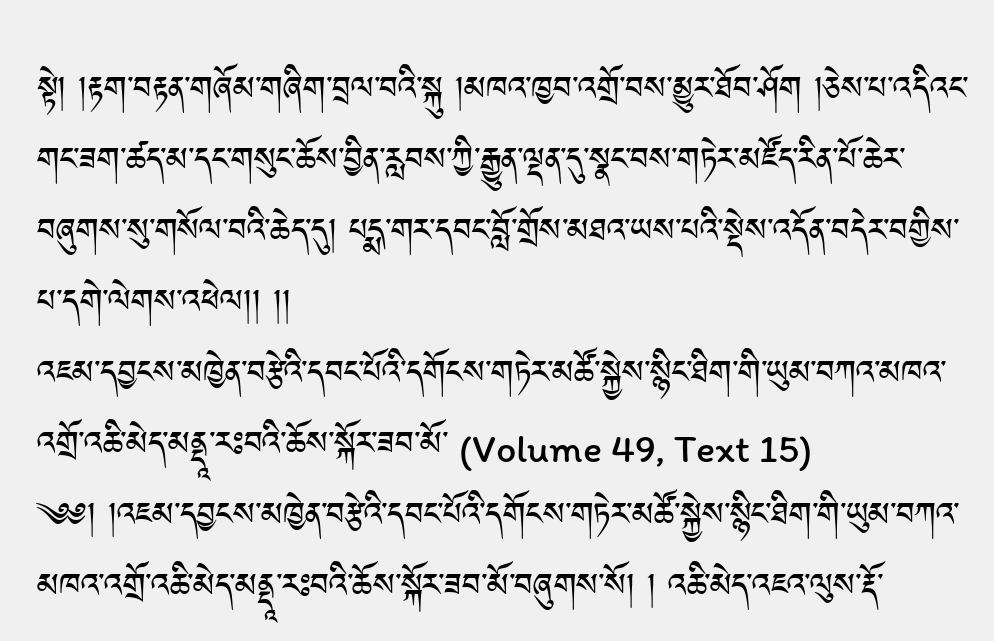སྟེ། །རྟག་བརྟན་གཞོམ་གཞིག་བྲལ་བའི་སྐུ །མཁའ་ཁྱབ་འགྲོ་བས་མྱུར་ཐོབ་ཤོག །ཅེས་པ་འདིའང་གང་ཟག་ཚད་མ་དང་གསུང་ཆོས་བྱིན་རླབས་ཀྱི་རྒྱུན་ལྡན་དུ་སྣང་བས་གཏེར་མཛོད་རིན་པོ་ཆེར་བཞུགས་སུ་གསོལ་བའི་ཆེད་དུ། པདྨ་གར་དབང་བློ་གྲོས་མཐའ་ཡས་པའི་སྡེས་འདོན་བདེར་བགྱིས་པ་དགེ་ལེགས་འཕེལ།། །།
འཇམ་དབྱངས་མཁྱེན་བརྩེའི་དབང་པོའི་དགོངས་གཏེར་མཚོ་སྐྱེས་སྙིང་ཐིག་གི་ཡུམ་བཀའ་མཁའ་འགྲོ་འཆི་མེད་མནྡཱ་རཿབའི་ཆོས་སྐོར་ཟབ་མོ་ (Volume 49, Text 15)
༄༅། །འཇམ་དབྱངས་མཁྱེན་བརྩེའི་དབང་པོའི་དགོངས་གཏེར་མཚོ་སྐྱེས་སྙིང་ཐིག་གི་ཡུམ་བཀའ་མཁའ་འགྲོ་འཆི་མེད་མནྡཱ་རཿབའི་ཆོས་སྐོར་ཟབ་མོ་བཞུགས་སོ། ། འཆི་མེད་འཇའ་ལུས་རྡོ་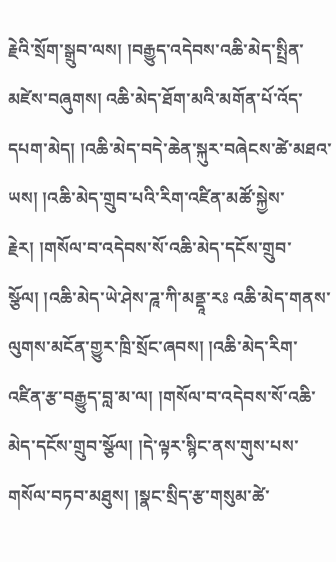རྗེའི་སྲོག་སྒྲུབ་ལས། །བརྒྱུད་འདེབས་འཆི་མེད་སྤྲིན་མཛེས་བཞུགས། འཆི་མེད་ཐོག་མའི་མགོན་པོ་འོད་དཔག་མེད། །འཆི་མེད་བདེ་ཆེན་སྐུར་བཞེངས་ཚེ་མཐའ་ཡས། །འཆི་མེད་གྲུབ་པའི་རིག་འཛིན་མཚོ་སྐྱེས་རྗེར། །གསོལ་བ་འདེབས་སོ་འཆི་མེད་དངོས་གྲུབ་སྩོལ། །འཆི་མེད་ཡེ་ཤེས་ཌཱ་ཀི་མནྡཱ་རཿ འཆི་མེད་གནས་ལུགས་མངོན་གྱུར་ཁྲི་སྲོང་ཞབས། །འཆི་མེད་རིག་འཛིན་རྩ་བརྒྱུད་བླ་མ་ལ། །གསོལ་བ་འདེབས་སོ་འཆི་མེད་དངོས་གྲུབ་སྩོལ། །དེ་ལྟར་སྙིང་ནས་གུས་པས་གསོལ་བཏབ་མཐུས། །སྣང་སྲིད་རྩ་གསུམ་ཚེ་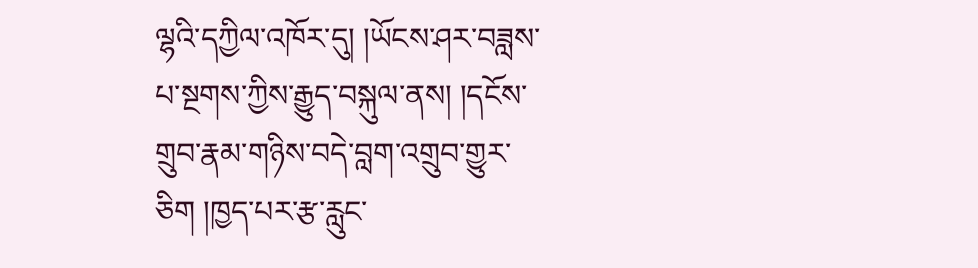ལྷའི་དཀྱིལ་འཁོར་དུ། །ཡོངས་ཤར་བཟླས་པ་སྔགས་ཀྱིས་རྒྱུད་བསྐུལ་ནས། །དངོས་གྲུབ་རྣམ་གཉིས་བདེ་བླག་འགྲུབ་གྱུར་ཅིག །ཁྱད་པར་རྩ་རླུང་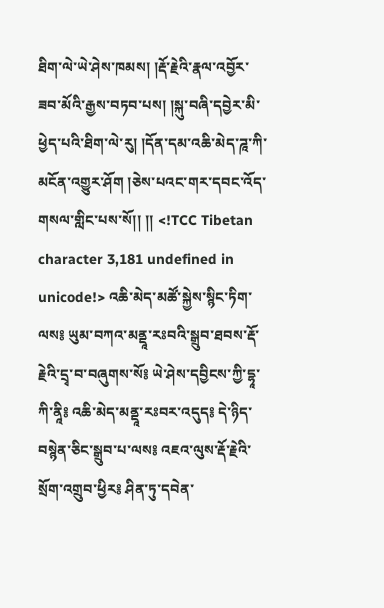ཐིག་ལེ་ཡེ་ཤེས་ཁམས། །རྡོ་རྗེའི་རྣལ་འབྱོར་ཟབ་མོའི་རྒྱས་བཏབ་པས། །སྐུ་བཞི་དབྱེར་མི་ཕྱེད་པའི་ཐིག་ལེ་རུ། །དོན་དམ་འཆི་མེད་ཌཱ་ཀི་མངོན་འགྱུར་ཤོག །ཅེས་པའང་གར་དབང་འོད་གསལ་གླིང་པས་སོ།། །། <!TCC Tibetan character 3,181 undefined in unicode!> འཆི་མེད་མཚོ་སྐྱེས་སྙིང་ཏིག་ལས༔ ཡུམ་བཀའ་མནྡཱ་རཿབའི་སྒྲུབ་ཐབས་རྡོ་རྗེའི་དྲྭ་བ་བཞུགས་སོ༔ ཡེ་ཤེས་དབྱིངས་ཀྱི་དྷཱ་ཀི་ནཱི༔ འཆི་མེད་མནྡཱ་རཿབར་འདུད༔ དེ་ཉིད་བསྙེན་ཅིང་སྒྲུབ་པ་ལས༔ འཇའ་ལུས་རྡོ་རྗེའི་སྲོག་འགྲུབ་ཕྱིར༔ ཤིན་ཏུ་དབེན་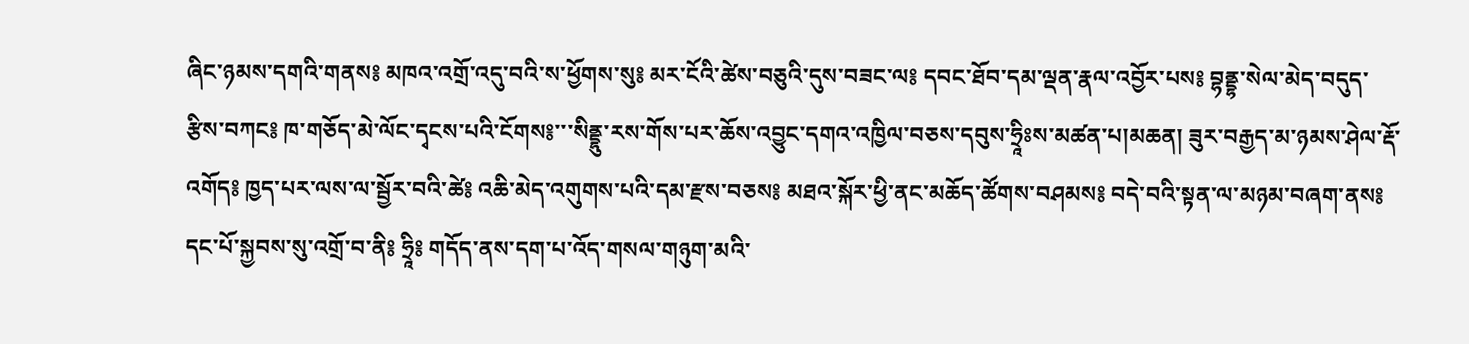ཞིང་ཉམས་དགའི་གནས༔ མཁའ་འགྲོ་འདུ་བའི་ས་ཕྱོགས་སུ༔ མར་ངོའི་ཚེས་བཅུའི་དུས་བཟང་ལ༔ དབང་ཐོབ་དམ་ལྡན་རྣལ་འབྱོར་པས༔ བྷནྡྷ་སེལ་མེད་བདུད་རྩིས་བཀང༔ ཁ་གཅོད་མེ་ལོང་དྭངས་པའི་ངོགས༔་་་སིནྡྷུ་རས་གོས་པར་ཆོས་འབྱུང་དགའ་འཁྱིལ་བཅས་དབུས་ཧྲཱིཿས་མཚན་པ།མཆན། ཟུར་བརྒྱད་མ་ཉམས་ཤེལ་རྡོ་འགོད༔ ཁྱད་པར་ལས་ལ་སྦྱོར་བའི་ཚེ༔ འཆི་མེད་འགུགས་པའི་དམ་རྫས་བཅས༔ མཐའ་སྐོར་ཕྱི་ནང་མཆོད་ཚོགས་བཤམས༔ བདེ་བའི་སྟན་ལ་མཉམ་བཞག་ནས༔ དང་པོ་སྐྱབས་སུ་འགྲོ་བ་ནི༔ ཧྲཱི༔ གདོད་ནས་དག་པ་འོད་གསལ་གཉུག་མའི་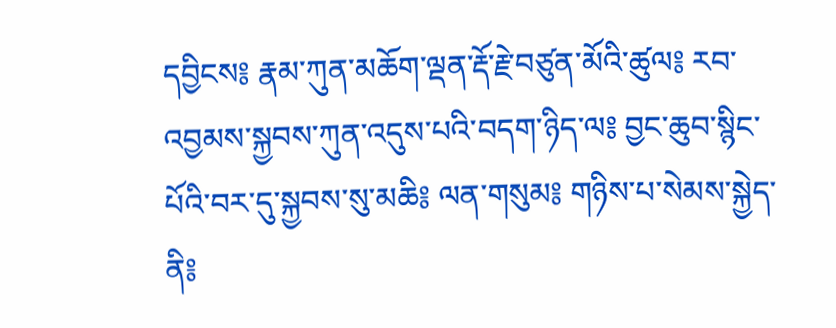དབྱིངས༔ རྣམ་ཀུན་མཆོག་ལྡན་རྡོ་རྗེ་བཙུན་མོའི་ཚུལ༔ རབ་འབྱམས་སྐྱབས་ཀུན་འདུས་པའི་བདག་ཉིད་ལ༔ བྱང་ཆུབ་སྙིང་པོའི་བར་དུ་སྐྱབས་སུ་མཆི༔ ལན་གསུམ༔ གཉིས་པ་སེམས་སྐྱེད་ནི༔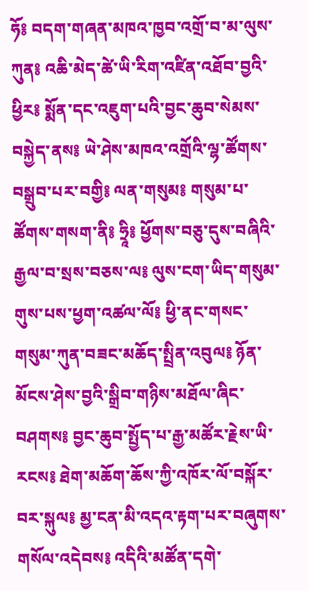ཧོ༔ བདག་གཞན་མཁའ་ཁྱབ་འགྲོ་བ་མ་ལུས་ཀུན༔ འཆི་མེད་ཚེ་ཡི་རིག་འཛིན་འཐོབ་བྱའི་ཕྱིར༔ སྨོན་དང་འཇུག་པའི་བྱང་ཆུབ་སེམས་བསྐྱེད་ནས༔ ཡེ་ཤེས་མཁའ་འགྲོའི་ལྷ་ཚོགས་བསྒྲུབ་པར་བགྱི༔ ལན་གསུམ༔ གསུམ་པ་ཚོགས་གསག་ནི༔ ཧྲཱི༔ ཕྱོགས་བཅུ་དུས་བཞིའི་རྒྱལ་བ་སྲས་བཅས་ལ༔ ལུས་ངག་ཡིད་གསུམ་གུས་པས་ཕྱག་འཚལ་ལོ༔ ཕྱི་ནང་གསང་གསུམ་ཀུན་བཟང་མཆོད་སྤྲིན་འབུལ༔ ཉོན་མོངས་ཤེས་བྱའི་སྒྲིབ་གཉིས་མཐོལ་ཞིང་བཤགས༔ བྱང་ཆུབ་སྤྱོད་པ་རྒྱ་མཚོར་རྗེས་ཡི་རངས༔ ཐེག་མཆོག་ཆོས་ཀྱི་འཁོར་ལོ་བསྐོར་བར་སྐུལ༔ མྱ་ངན་མི་འདའ་རྟག་པར་བཞུགས་གསོལ་འདེབས༔ འདིའི་མཚོན་དགེ་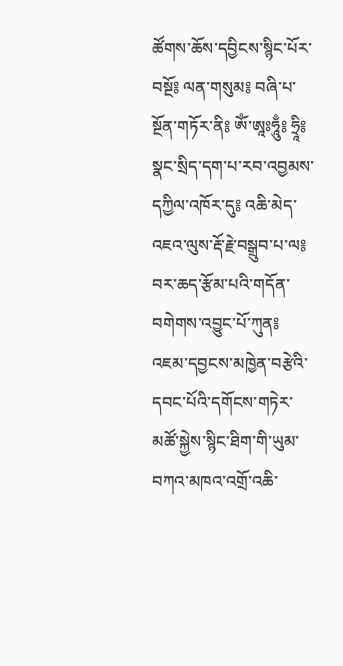ཚོགས་ཆོས་དབྱིངས་སྙིང་པོར་བསྔོ༔ ལན་གསུམ༔ བཞི་པ་སྔོན་གཏོར་ནི༔ ཨོཾ་ཨཱཿཧཱུྃ༔ ཧྲཱི༔ སྣང་སྲིད་དག་པ་རབ་འབྱམས་དཀྱིལ་འཁོར་དུ༔ འཆི་མེད་འཇའ་ལུས་རྡོ་རྗེ་བསྒྲུབ་པ་ལ༔ བར་ཆད་རྩོམ་པའི་གདོན་བགེགས་འབྱུང་པོ་ཀུན༔
འཇམ་དབྱངས་མཁྱེན་བརྩེའི་དབང་པོའི་དགོངས་གཏེར་མཚོ་སྐྱེས་སྙིང་ཐིག་གི་ཡུམ་བཀའ་མཁའ་འགྲོ་འཆི་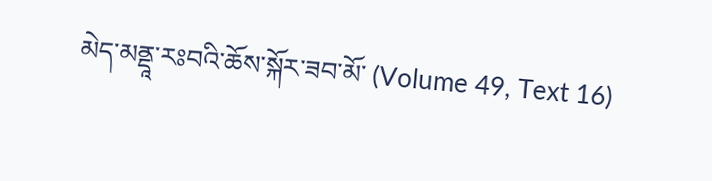མེད་མནྡཱ་རཿབའི་ཆོས་སྐོར་ཟབ་མོ་ (Volume 49, Text 16)